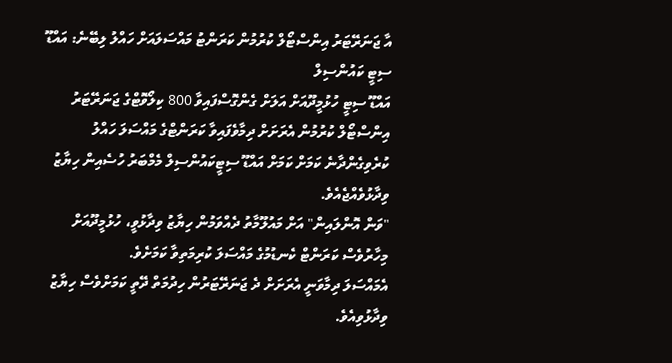އާ ޖަނަރޭޓަރު އިންސްޓޯލް ކުރުމުން ކަރަންޓު މައްސަލައަށް ހައްލު ލިބޭނެ: އައްޑޫ ސިޓީ ކައުންސިލް
އައްޑޫ ސިޓީ ހުޅުމީދޫއަށް އަލަށް ގެންގޮސްފައިވާ 800 ކިލޯވޮޓްގެ ޖަނަރޭޓަރު އިންސްޓޯލް ކުރުމުން އެރަށަށް ދިމާވެފައިވާ ކަރަންޓްގެ މައްސަލަ ހައްލު ކުރެވިގެންދާނެ ކަމަށް ކަމަށް އައްޑޫ ސިޓީކައުންސިލް މެމްބަރު ހުސެއިން ހިޔާޒު ވިދާޅުވެއްޖެއެވެ.
"ވަން އޮންލައިން" އަށް މައުލޫމާތު ދެއްވަމުން ހިޔާޒު ވިދާޅުވީ، ހުޅުމީދޫއަށް މިހާރުވެސް ކަރަންޓް ކެނޑުމުގެ މައްސަލަ ކުރިމަތިވާ ކަމަށެވެ.
އެމައްސަލަ ދިމާވަނީ އެރަށަށް ދެ ޖަނަރޭޓަރުން ހިދުމަތް ދޭތީ ކަމަށްވެސް ހިޔާޒު ވިދާޅުވިއެވެ.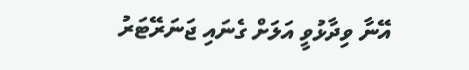އޭނާ ވިދާޅުވީ އަލަށް ގެނައި ޖަނަރޭޓަރު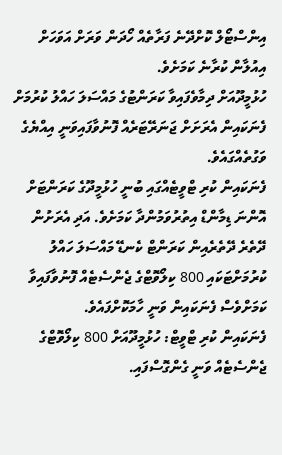އިންސްޓޯލް ކޮށްދޭނެ ފަރާތެއް ހޯދަން ވަރަށް އަވަހަށް އިއުލާން ކުރާނެ ކަމަށެވެ.
ހުޅުމީދޫއަށް ދިމާވެފައިވާ ކަރަންޓުގެ މައްސަލަ ހައްލު ކުރުމަށް ފެނަކައިން އެރަށަށް ޖަނަރޭޓަރެއް ފޮނުވާފައިވަނީ އިއްޔެގެ ވަގުތެއްގައެވެ.
ފެނަކައިން ކުރި ޓްވީޓެއްގައި ބުނީ ހުޅުމީދޫގެ ކަރަންޓަށް އޮންނަ ޑިމާންޑް އިތުރުވަމުންދާ ކަމަށެވެ. އަދި އެރަށުން ދޭތެރެ ދޭތެރެއިން ކަރަންޓް ކެނޑޭ މައްސަލަ ހައްލު ކުރުމަށްޓަކައި 800 ކިލޯވޮޓްގެ ޖެންސެޓެއް ފޮނުވާފައިވާ ކަމަށްވެސް ފެނަކައިން ވަނީ ހާމަކޮށްފައެވެ.
ފެނަކައިން ކުރި ޓްވީޓް: ހުޅުމީދޫއަށް 800 ކިލޯވޮޓްގެ ޖެންސެޓެއް ވަނީ ގެންގޮސްފައި.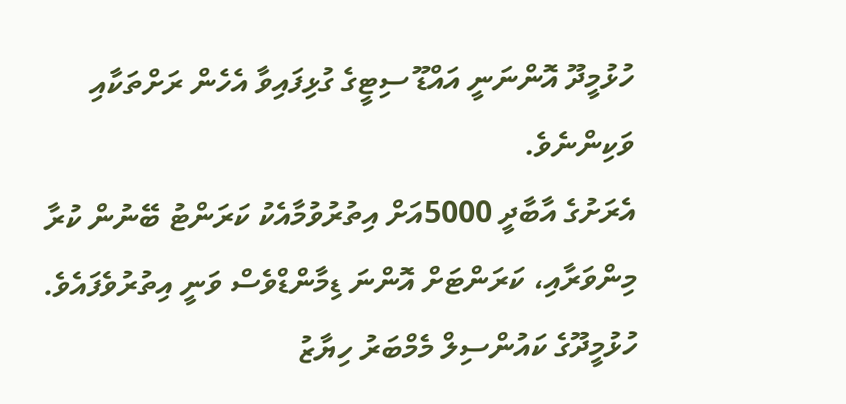ހުޅުމީދޫ އޮންނަނީ އައްޑޫ ސިޓީގެ ގުޅިފައިވާ އެހެން ރަށްތަކާއި ވަކިންނެވެ.
އެރަށުގެ އާބާދީ 5000އަށް އިތުރުވުމާއެކު ކަރަންޓު ބޭނުން ކުރާ މިންވަރާއި، ކަރަންޓަށް އޮންނަ ޑިމާންޑްވެސް ވަނީ އިތުރުވެފައެވެ.
ހުޅުމީދޫގެ ކައުންސިލް މެމްބަރު ހިޔާޒު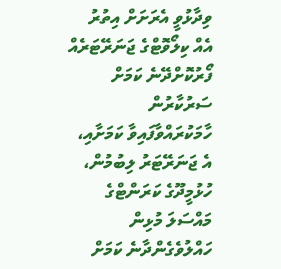ވިދާޅުވީ އެރަށަށް އިތުރު އެއް ކިލޯވޮޓްގެ ޖަނަރޭޓަރެއް ފޯރުކޮށްދޭނެ ކަމަށް ސަރުކާރުން ހާމަކުރައްވާފައިވާ ކަމަށާއި، އެ ޖަނަރޭޓަރު ލިބުމުން، ހުޅުމީދޫގެ ކަރަންޓްގެ މައްސަލަ މުޅިން ހައްލުވެގެންދާނެ ކަމަށް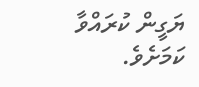ޔަގީން ކުރައްވާ ކަމަށެވެ.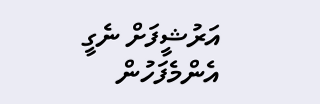އަރުޝީފަށް ނެގީ
އެންމެފަހުން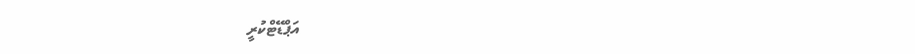އަޕްޑޭޓްކުރީ